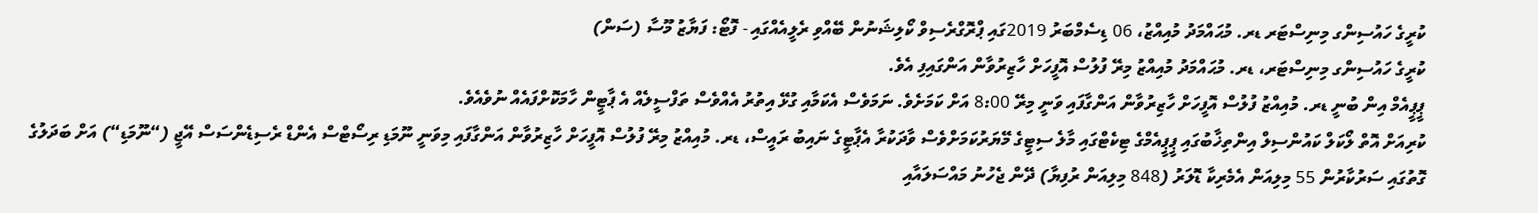ކުރީގެ ހައުސިންގ މިނިސްޓަރ ޑރ. މުޙައްމަދު މުއިއްޒު، 06 ޑިސެމްބަރު 2019ގައި ޕްރޮގްރެސިވް ކޯލިޝަނުން ބޭއްވި ރެލީއެއްގައި - ފޮޓޯ: ފަޔާޒު މޫސާ (ސަން)
ކުރީގެ ހައުސިންގ މިނިސްޓަރ، ޑރ. މުޙައްމަދު މުއިއްޒު މިރޭ ފުލުސް އޮފީހަށް ހާޒިރުވާން އަންގައިފި އެވެ.
ޕީޕީއެމް އިން ބުނީ ޑރ. މުއިއްޒު ފުލުސް އޮފީހަށް ހާޒިރުވާން އަންގާފައި ވަނީ މިރޭ 8:00 އަށް ކަމަށެވެ. ނަމަވެސް އެކަމާއި ގުޅޭ އިތުރު އެއްވެސް ތަފްސީލެއް އެ ޕާޓީން ހާމަކޮށްފައެއް ނުވެއެވެ.
ކުރިއަށް އޮތް ލޯކަލް ކައުންސިލް އިންތިޚާބުގައި ޕީޕީއެމްގެ ޓިކެޓްގައި މާލެ ސިޓީގެ މޭޔަރުކަމަށްވެސް ވާދަކުރާ އެޕާޓީގެ ނައިބު ރައީސް، ޑރ. މުއިއްޒު މިރޭ ފުލުސް އޮފީހަށް ހާޒިރުވާން އަންގާފައި މިވަނީ ނޫމަޑި ރިސޯޓްސް އެންޑް ރެސިޑެންސަސް އޭޖީ (“ނޫމަޑި“) އަށް ބަދަލުގެ ގޮތުގައި ސަރުކާރުން 55 މިލިއަން އެމެރިކާ ޑޮލަރު (848 މިލިއަން ރުފިޔާ) ދޭން ޖެހުނު މައްސަލައާއި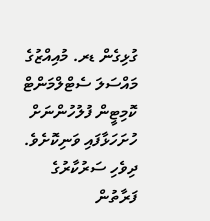ގުޅިގެން ޑރ. މުއިއްޒުގެ މައްސަލަ ސެޓްލްމަންޓް ކޮމިޓީން ފުލުހުންނަށް ހުށަހަޅާފައި ވަނިކޮށެވެ.
ދިވެހި ސަރުކާރުގެ ފަރާތުން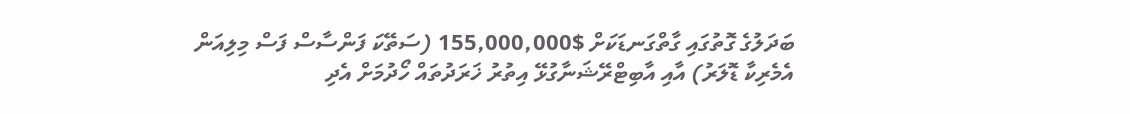ބަދަލުގެ ގޮތުގައި ގާތްގަނޑަކަށް $155,000,000 (ސަތޭކަ ފަންސާސް ފަސް މިލިއަން އެމެރިކާ ޑޮލަރު) އާއި އާބިޓްރޭޝަނާގުޅޭ އިތުރު ޚަރަދުތައް ހޯދުމަށް އެދި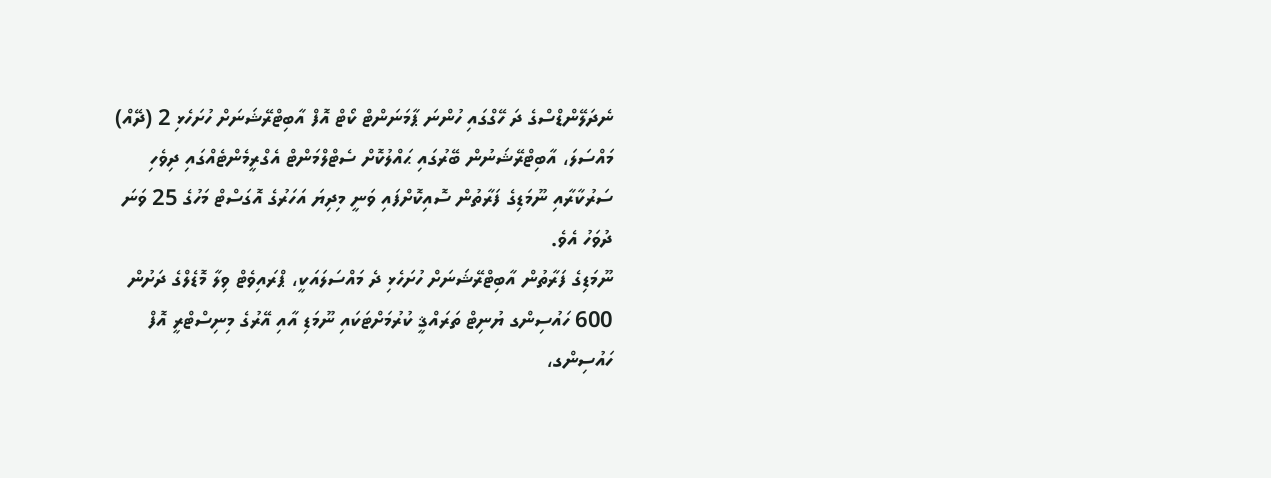ނެދަލޭންޑްސްގެ ދަ ހޭގްގައި ހުންނަ ޕާމަނަންޓް ކޯޓް އޮފް އާބިޓްރޭޝަނަށް ހުށަހެޅި 2 (ދޭއް) މައްސަލަ، އާބިޓްރޭޝަނުން ބޭރުގައި ޙައްލުކޮށް ސެޓްލްމަންޓް އެގްރީމެންޓެއްގައި ދިވެހި ސަރުކާރާއި ނޫމަޑިގެ ފަރާތުން ސޮއިކޮށްފައި ވަނީ މިދިޔަ އަހަރުގެ އޮގަސްޓް މަހުގެ 25 ވަނަ ދުވަހު އެވެ.
ނޫމަޑިގެ ފަރާތުން އާބިޓްރޭޝަނަށް ހުށަހެޅި ދެ މައްސަލައަކީ، ޕްރައިވެޓް ވިލާ މޮޑެލްގެ ދަށުން 600 ހައުސިންގ ޔުނިޓް ތަރައްޤީ ކުރުމަށްޓަކައި ނޫމަޑި އާއި އޭރުގެ މިނިސްޓްރީ އޮފް ހައުސިންގ،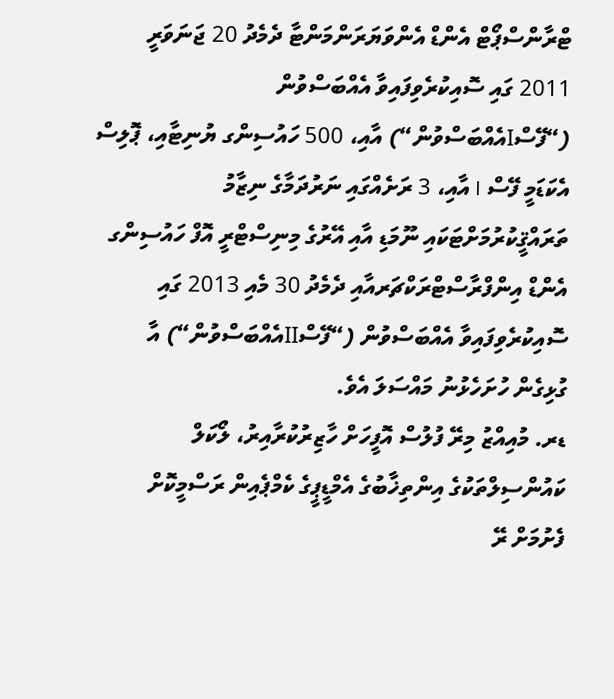ޓްރާންސްޕޯޓް އެންޑް އެންވަޔަރަންމަންޓާ ދެމެދު 20 ޖަނަވަރީ 2011 ގައި ސޮއިކުރެވިފައިވާ އެއްބަސްވުން (“ފޭސްIއެއްބަސްވުން“) އާއި، 500 ހައުސިންގ ޔުނިޓާއި، ޕޮލިސް އެކަޑަމީ ފޭސް I އާއި، 3 ރަށެއްގައި ނަރުދަމާގެ ނިޒާމު ތަރައްޤީކުރުމަށްޓަކައި ނޫމަޑި އާއި އޭރުގެ މިނިސްޓްރީ އޮފް ހައުސިންގ އެންޑް އިންފްރާސްޓްރަކްޗަރއާއި ދެމެދު 30 މެއި 2013 ގައި ސޮއިކުރެވިފައިވާ އެއްބަސްވުން (“ފޭސްIIއެއްބަސްވުން“) އާ ގުޅިގެން ހުށަހެޅުނު މައްސަލަ އެވެ.
ޑރ. މުއިއްޒު މިރޭ ފުލުސް އޮފީހަށް ހާޒިރުކުރާއިރު، ލޯކަލް ކައުންސިލްތަކުގެ އިންތިޚާބުގެ އެމްޑީޕީގެ ކެމްޕެއިން ރަސްމީކޮށް ފެށުމަށް ރޭ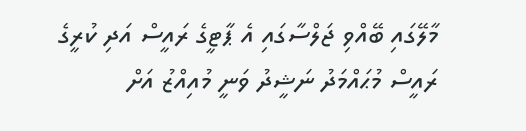މާލޭގައި ބޭއްވި ޖަލްސާގައި އެ ޕާޓީގެ ރައީސް އަދި ކުރީގެ ރައީސް މުޙައްމަދު ނަޝީދު ވަނީ މުއިއްޒު އަށް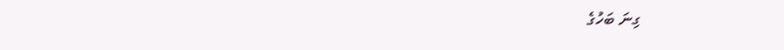ގިނަ ބަހުގެ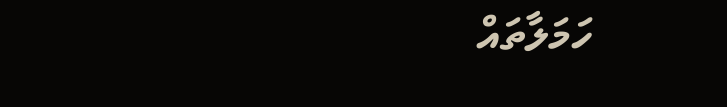ހަމަލާތައް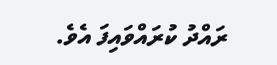ރައްދު ކުރައްވައިފަ އެވެ.